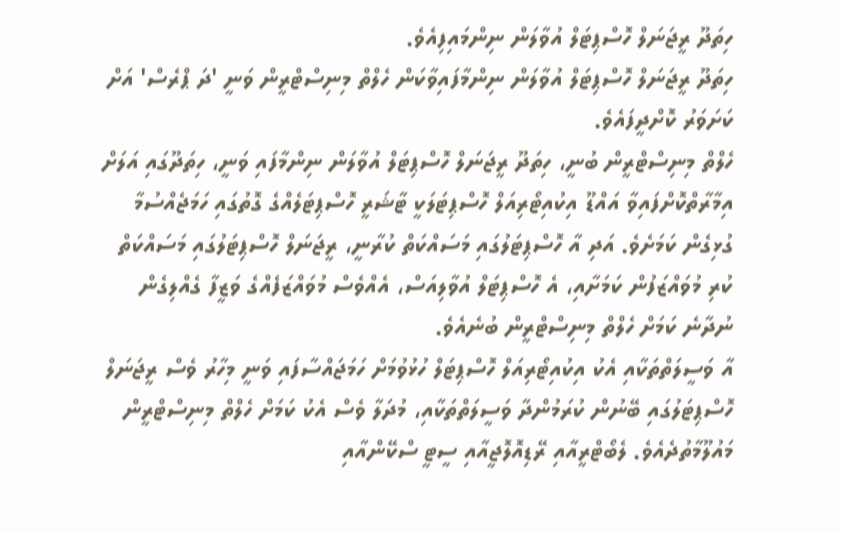ހިތަދޫ ރީޖަނަލް ހޮސްޕިޓަލް އުވާލަން ނިންމައިފިއެވެ.
ހިތަދޫ ރީޖަނަލް ހޮސްޕިޓަލް އުވާލަން ނިންމާފައިވާކަން ހެލްތް މިނިސްޓްރީން ވަނީ 'ދަ ޕްރެސް' އަށް ކަށަވަރު ކޮށްދީފައެވެ.
ހެލްތް މިނިސްޓްރީން ބުނީ، ހިތަދޫ ރީޖަނަލް ހޮސްޕިޓަލް އުވާލަން ނިންމާފައި ވަނީ، ހިތަދޫގައި އަލަށް އިމާރާތްކޮށްފައިވާ އައްޑޫ އިކުއިޓޯރިއަލް ހޮސްޕިޓަލަކީ ޓާޝަރީ ހޮސްޕިޓަލެއްގެ ގޮތުގައި ހަމަޖެއްސުމާ ގުޅިގެން ކަމަށެވެ. އަދި އާ ހޮސްޕިޓަލުގައި މަސައްކަތް ކުރާނީ، ރީޖަނަލް ހޮސްޕިޓަލުގައި މަސައްކަތް ކުރި މުވައްޒަފުން ކަމަށާއި، އެ ހޮސްޕިޓަލް އުވާލިއަސް، އެއްވެސް މުވައްޒަފެއްގެ ވަޒީފާ ގެއްލިގެން ނުދާނެ ކަމަށް ހެލްތް މިނިސްޓްރީން ބުނެއެވެ.
އާ ވަސީލަތްތަކާއި އެކު އިކުއިޓޯރިއަލް ހޮސްޕިޓަލް ހުޅުވުމަށް ހަމަޖައްސާފައި ވަނީ މިހާރު ވެސް ރީޖަނަލް ހޮސްޕިޓަލުގައި ބޭނުން ކުރަމުންދާ ވަސީލަތްތަކާއި، މުދަލާ ވެސް އެކު ކަމަށް ހެލްތް މިނިސްޓްރީން މައުލޫމާތުދެއެވެ. ލެބޯޓްރީއާއި ރޭޑިއޮލޮޖީއާއި ސީޓީ ސްކޭންއާއި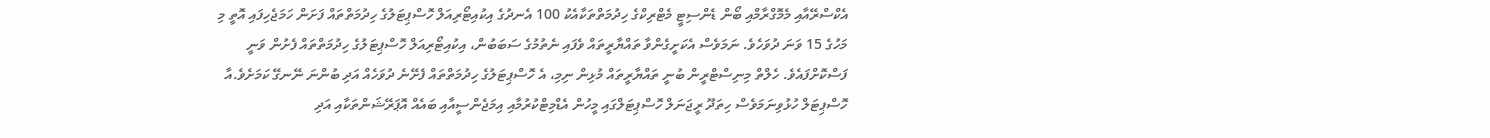އެކްސްރޭއާއި މެމޮގްރާމްއި ބޯން ޑެންސިޓީ މެޓްރިކްގެ ހިދުމަތްތަކާއެކު 100 އެނދުގެ އިކުއިޓޯރިއަލް ހޮސްޕިޓަލުގެ ހިދުމަތްތައް ފަށަން ހަމަޖެހިފައި އޮތީ މި މަހުގެ 15 ވަނަ ދުވަހެވެ. ނަމަވެސް އެކަށީގެންވާ ތައްޔާރީތައް ވެފައި ނެތުމުގެ ސަބަބުން، އިކުއިޓޯރިއަލް ހޮސްޕިޓަލުގެ ހިދުމަތްތައް ފެށުން ވަނީ ފަސްކޮށްފައެވެ. ހެލްތް މިނިސްޓްރީން ބުނީ ތައްޔާރީތައް މުޅިން ނިމި، އެ ހޮސްޕިޓަލުގެ ހިދުމަތްތައް ފެށޭނެ ދުވަހެއް އަދި ބުންނަ ނޭނގޭ ކަމަށެވެ.އާ ހޮސްޕިޓަލް ހުޅުވިނަމަވެސް ހިތަދޫ ރީޖަނަލް ހޮސްޕިޓަލްގައި މީހުން އެޑްމިޓްކުރުމާއި އިމަޖެންސީއާއި ބައެއް އޮޕަރޭޝަންތަކާއި އަދި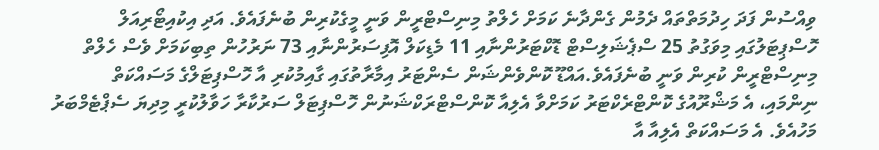ވިއްސުން ފަދަ ހިދުމަތްތައް ދެމުން ގެންދާނެ ކަމަށް ހެލްތު މިނިސްޓްރީން ވަނީ މީގެކުރިން ބުނެފައެވެ. އަދި އިކުއިޓޯރިއަލް ހޮސްޕިޓަލުގައި މިވަގުތު 25 ސްޕެޝަލިސްޓް ޑޮކްޓަރުންނާއި 11 މެޑިކަލް އޮފިސަރުންނާއި 73 ނަރުހުން ތިބިކަމަށް ވެސް ހެލްތް މިނިސްޓްރީން ކުރިން ވަނީ ބުނެފައެވެ.އައްޑޫ ކޮންވެންޝަން ސެންޓަރު އިމާރާތުގައި ގާއިމުކުރި އާ ހޮސްޕިޓަލްގެ މަސައްކަތް ނިންމައި، އެ މަޝްރޫއުގެ ކޮންޓްރެކްޓަރު ކަމަށްވާ އެލިއާ ކޮންސްޓްރަކްޝަނުން ހޮސްޕިޓަލް ސަރުކާރާ ހަވާލުކުރީ މިދިޔަ ސެޕްޓެމްބަރު މަހުއެވެ. އެ މަސައްކަތް އެލިއާ އާ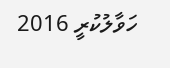ހަވާލުކުރީ 2016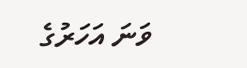ވަނަ އަހަރުގެ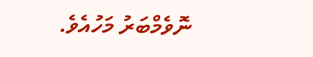ނޮވެމްބަރު މަހުއެވެ.